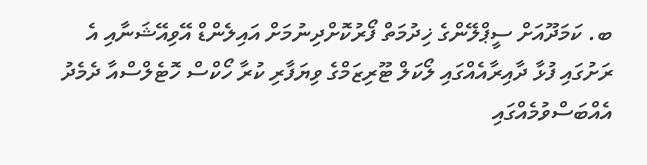ބ. ކަމަދޫއަށް ސީޕްލޭންގެ ޚިދުމަތް ފޯރުކޮށްދިނުމަށް އައިލެންޑް އޭވިއޭޝަނާއި އެ ރަށުގައި ފުޅާ ދާއިރާއެއްގައި ލޯކަލް ޓޫރިޒަމްގެ ވިޔަފާރި ކުރާ ހޯކްސް ހޮޓެލްސްއާ ދެމެދު އެއްބަސްވުމެއްގައި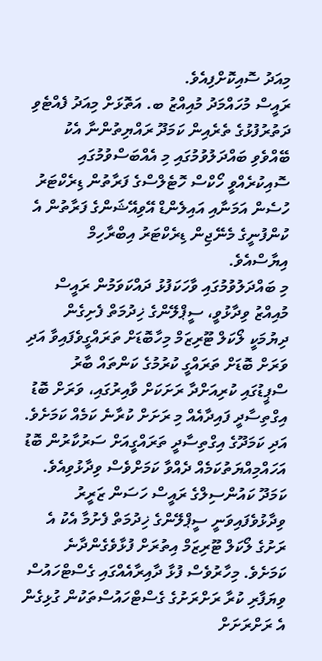މިއަދު ސޮއިކޮށްފިއެވެ.
ރައީސް މުހައްމަދު މުއިއްޒު ބ. އަތޮޅަށް މިއަދު ފެއްޓެވި ދަތުރުފުޅުގެ ތެރެއިން ކަމަދޫ ރައްޔިތުންނާ އެކު ބޭއްވެވި ބައްދަލުވުމުގައި މި އެއްބަސްވުމުގައި ސޮއިކުރެއްވީ ހޯކްސް ހޮޓެލްސްގެ ފަރާތުން ޑިރެކްޓަރު ހުސެން އަމަނާއި އައިލެންޑް އޭވިއޭޝަންގެ ފަރާތުން އެ ކުންފުނީގެ މެނޭޖިން ޑިރެކްޓަރު އިބްރާހިމް އިޔާސްއެވެ.
މި ބައްދަލުވުމުގައި ވާހަކަފުޅު ދައްކަވަމުން ރައީސް މުއިއްޒު ވިދާޅުވީ، ސީޕްލޭންގެ ޚިދުމަތް ފެށިގެން ދިޔުމަކީ ލޯކަލް ޓޫރިޒަމް މިހާބޮޑަށް ތަރައްގީވެފައިވާ އަދި ވަރަށް ބޮޑަށް ތަރައްގީ ކުރުމުގެ ކަންތައް ބާރު ސްޕީޑުގައި ކުރިއަށްދާ ރަށަކަށް ވާއިރުގައި، ވަރަށް ބޮޑު އިގްތިސާދީ ފައިދާއެއް މި ރަށަށް ކުރާނެ ކަމެއް ކަމަށެވެ. އަދި ކަމަދޫގެ އިގްތިސާދީ ތަރައްގީއަށް ސަރުކާރުން ބޮޑު އަހައްމިއްޔަތުކަމެއް ދެއްވާ ކަމަށްވެސް ވިދާޅުވިއެވެ.
ކަމަދޫ ކައުންސިލްގެ ރައީސް ހަސަން ޒަރީރު ވިދާޅުވެފައިވަނީ ސީޕްލޭންގެ ޚިދުމަތް ފެށުމާ އެކު އެ ރަށުގެ ލޯކަލް ޓޫރިޒަމް އިތުރަށް ފުޅާވެގެންދާނެ ކަމަށެވެ. މިހާރުވެސް ފުޅާ ދާއިރާއެއްގައި ގެސްޓްހައުސް ވިޔަފާރި ކުރާ ރަށްރަށުގެ ގެސްޓްހައުސްތަކުން ގުޅިގެން އެ ރަށްރަށަށް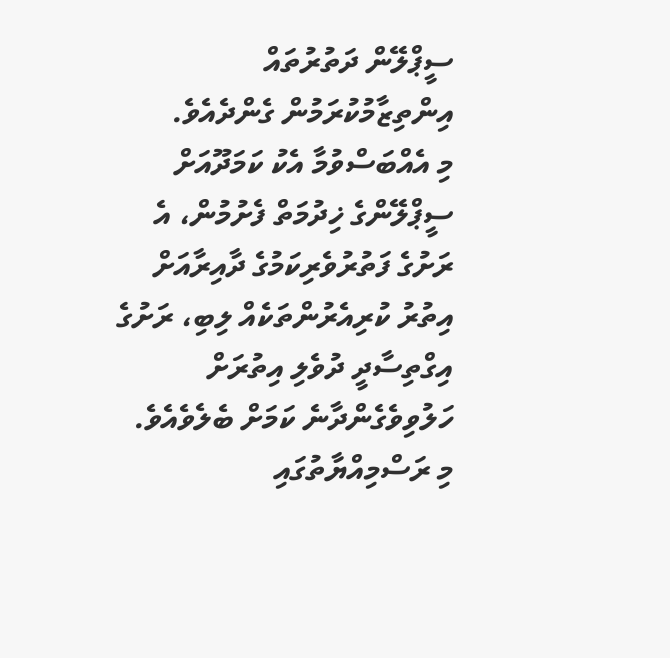ސީޕްލޭން ދަތުރުތައް އިންތިޒާމުކުރަމުން ގެންދެއެވެ.
މި އެއްބަސްވުމާ އެކު ކަމަދޫއަށް ސީޕްލޭންގެ ޚިދުމަތް ފެށުމުން، އެ ރަށުގެ ފަތުރުވެރިކަމުގެ ދާއިރާއަށް އިތުރު ކުރިއެރުންތަކެއް ލިބި، ރަށުގެ އިގްތިސާދީ ދުވެލި އިތުރަށް ހަލުވިވެގެންދާނެ ކަމަށް ބެލެވެއެވެ.
މި ރަސްމިއްޔާތުގައި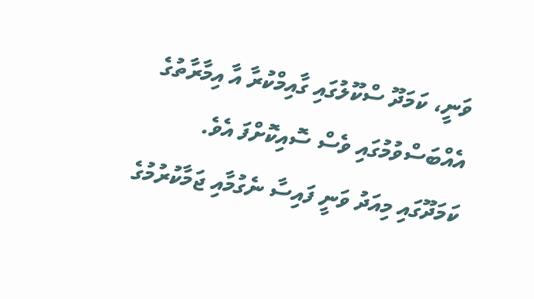ވަނީ، ކަމަދޫ ސްކޫލުގައި ގާއިމްކުރާ އާ އިމާރާތުގެ އެއްބަސްވުމުގައި ވެސް ސޮއިކޮށްފަ އެވެ.
ކަމަދޫގައި މިއަދު ވަނީ ފައިސާ ނެގުމާއި ޖަމާކުރުމުގެ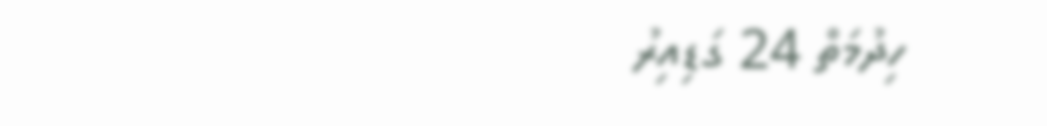ހިދުމަތް 24 ގަޑިއިރު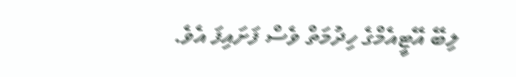ލިބޭ އޭޓީއެމްގެ ހިދުމަތް ވެސް ފަށައިފަ އެވެ.